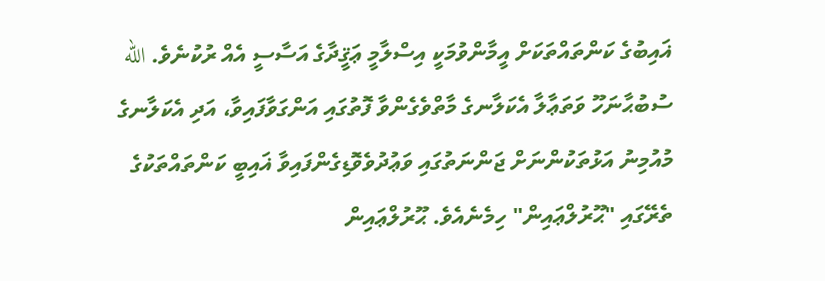ޣައިބުގެ ކަންތައްތަކަށް އީމާންވުމަކީ އިސްލާމީ ޢަޤީދާގެ އަސާސީ އެއް ރުކުނެވެ. الله ސުބުޙާނަހޫ ވަތަޢާލާ އެކަލާނގެ މާތްވެގެންވާ ފޮތުގައި އަންގަވާފައިވާ، އަދި އެކަލާނގެ މުއުމިނު އަޅުތަކުންނަށް ޖަންނަތުގައި ވަޢުދުވެވޮޑިގެންފައިވާ ޣައިބީ ކަންތައްތަކުގެ ތެރޭގައި "ޙޫރުލްޢައިން" ހިމެނެއެވެ. ޙޫރުލްޢައިން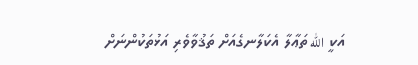އަކީ الله ތަޢާލާ އެކަލާނގެއަށް ތަޤުވާވެރި އަޅުތަކުންނަށް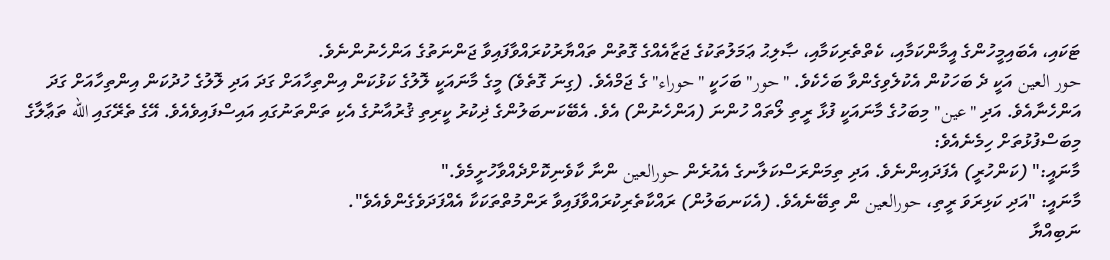ޓަކައި، އެބައިމީހުންގެ އީމާންކަމާއި، ކެތްތެރިކަމާއި، ޞާލިޙު ޢަމަލުތަކުގެ ޖަޒާއެއްގެ ގޮތުން ތައްޔާރުކުރައްވާފައިވާ ޖަންނަތުގެ އަންހެނުންނެވެ.
حور العين އަކީ ދެ ބަހަކުން އެކުލެވިގެންވާ ބަހެކެވެ. "حور" ބަހަކީ "حوراء" ގެ ޖަމްއެވެ. (ގިނަ ގޮތެވެ) މީގެ މާނައަކީ ލޮލުގެ ކަޅުކަން އިންތިހާއަށް ގަދަ އަދި ލޮލުގެ ހުދުކަން އިންތިހާއަށް ގަދަ އަންހެނާއެވެ. އަދި "عين" މިބަހުގެ މާނައަކީ ފުޅާ ރީތި ލޯތައް ހުންނަ (އަންހެނުން) އެވެ. އެބޭކަނބަލުންގެ ޛިކުރު ކީރިތި ޤުރުއާނުގެ އެކި ތަންތަނުގައި އައިސްފައިވެއެވެ. އޭގެ ތެރޭގައި الله ތަޢާލާގެ މިބަސްފުޅުތަށް ހިމެނެއެވެ:
މާނައީ:" (ކަންހުރީ) އެފަދައިންނެވެ. އަދި ތިމަންރަސްކަލާނގެ އެއުރެން حورالعين ންނާ ކާވެނިކޮށްދެއްވާހުށީމެވެ."
މާނައީ: "އަދި ކަޅިރަވަ ރީތި، حورالعين ން ތިބޭނެއެވެ. (އެކަނބަލުން) ރައްކާތެރިކުރައްވާފައިވާ ރަންމުތްތަކަކާ އެއްފަދަވެގެންވެއެވެ".
ނަބިއްޔާ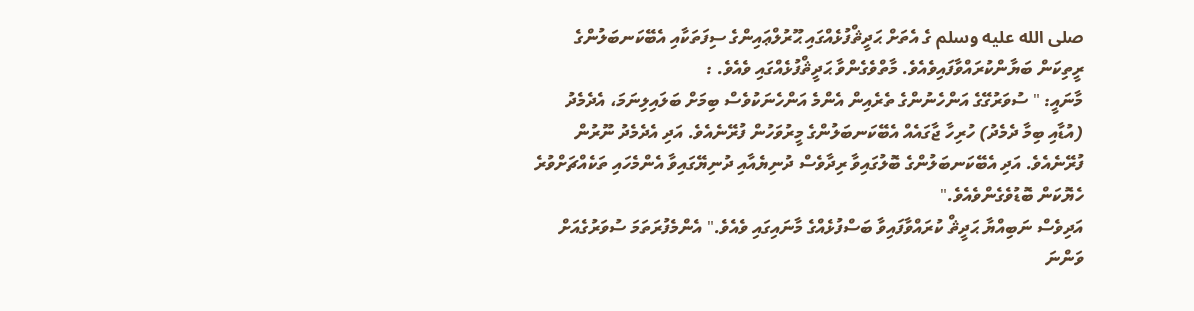صلى الله عليه وسلم ގެ އެތަށް ޙަދީޘްފުޅެއްގައި ޙޫރުލްޢައިންގެ ސިފަތަކާއި އެބޭކަނބަލުންގެ ރީތިކަން ބަޔާންކުރައްވާފައިވެއެވެ. މާތްވެގެންވާ ޙަދީޘްފުޅެއްގައި ވެއެވެ. :
މާނައީ: " ސުވަރުގޭގެ އަންހެނުންގެ ތެރެއިން އެންމެ އަންހެނަކުވެސް ބިމަށް ބަލައިލިނަމަ، އެދެމެދު (އުޑާއި ބިމާ ދެމެދު) ހުރިހާ ޖާގައެއް އެބޭކަނބަލުންގެ މީރުވަހުން ފުރޭނެއެވެ. އަދި އެދެމެދު ނޫރުން ފުރޭނެއެވެ. އަދި އެބޭކަނބަލުންގެ ބޮލުގައިވާ ރިދާވެސް ދުނިޔެއާއި ދުނިޔޭގައިވާ އެންމެހައި ތަކެއްޗަށްވުރެ ހެޔޮކަން ބޮޑުވެގެންވެއެވެ."
އަދިވެސް ނަބިއްޔާ ޙަދީޘް ކުރައްވާފައިވާ ބަސްފުޅެއްގެ މާނައިގައި ވެއެވެ." އެންމެފުރަތަމަ ސުވަރުގެއަށް ވަންނަ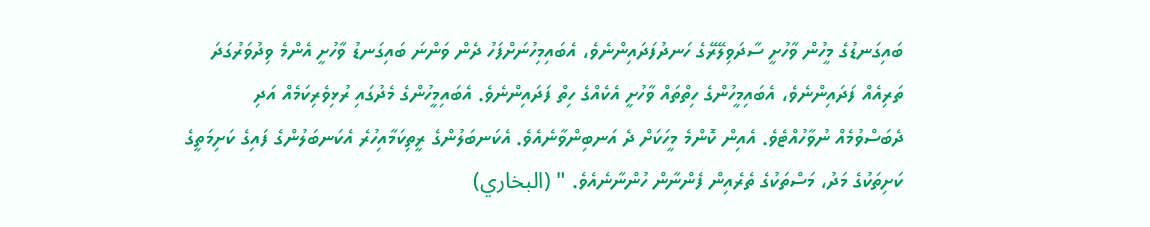ބައިގަނޑުގެ މީހުން ވާހުށީ ސާދަވިލޭރޭގެ ހަނދުފަދައިންނެވެ، އެބައިމިހުނަށްފަހު ދެން ވަންނަ ބައިގަނޑު ވާހުށީ އެންމެ ވިދުވަރުގަދަ ތަރިއެއް ފަދައިންނެވެ، އެބައިމީހުންގެ ހިތްތައް ވާހުށީ އެކެއްގެ ހިތް ފަދައިންނެވެ. އެބައިމީހުންގެ މެދުގައި ރުޅިވެރިކަމެއް އަދި ދެބަސްވުމެއް ނުވާހުއްޓެވެ. އެއިން ކޮންމެ މީހަކަށް ދެ އަނބިންވާނެއެވެ. އެކަނބަލުންގެ ރީތިކަމާއިހުރެ އެކަނބަލުންގެ ފައިގެ ކަށިމަތީގެ ކަށިތަކުގެ މަދު، މަސްތަކުގެ ތެރެއިން ފެންނާން ހުންނާނެއެވެ. " (البخاري)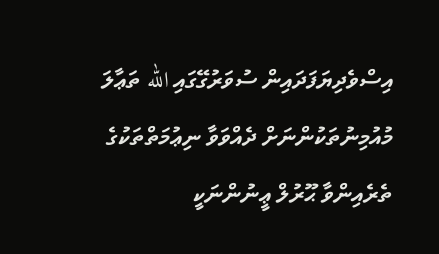އިސްވެދިޔަފަދައިން ސުވަރުގޭގައި الله ތަޢާލަ މުއުމިނުތަކުންނަށް ދެއްވަވާ ނިޢުމަތްތަކުގެ ތެރެއިންވާ ޙޫރުލް ޢީނުންނަކީ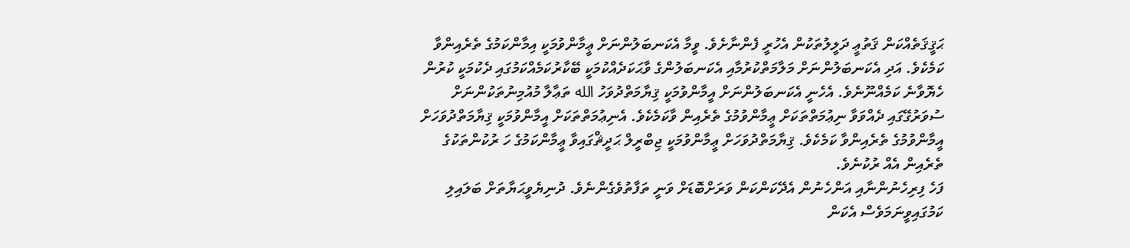ޙަޤީޤަތެއްކަން ޤަތުޢީ ދަލީލުތަކުން އެހުރީ ފެންނާށެވެ. ވީމާ އެކަނބަލުންނަށް ޢީމާންވުމަކީ އިމާންކަމުގެ ތެރެއިންވާ ކަމެކެވެ. އަދި އެކަނބަލުންނަށް މަލާމަތްކުރުމާއި އެކަނބަލުންގެ ވާޙަކަދެއްކުމަކީ ބޭކާރުކަމެއްކަމުގައި ދެކުމަކީ ކުރުން ހެޔޮވާނެ ކަމެއްނޫނެވެ. އެހެނީ އެކަނބަލުންނަށް އީމާންވުމަކީ ޤިޔާމަތްދުވަހު الله ތަޢާލާ މުއުމިނުތަކުންނަށް ސުވަރުގޭގައި ދެއްވަވާ ނިޢުމަތްތަކަށް ޢީމާންވުމުގެ ތެރެއިން ވާކަމެކެވެ. އެނިޢުމަތްތަކަށް އީމާންވުމަކީ ޤިޔާމަތްދުވަހަށް އީމާންވުމުގެ ތެރެއިންވާ ކަމެކެވެ. ޤިޔާމަތްދުވަހަށް ޢީމާންވުމަކީ ޖިބްރީލް ޙަދީޘްގައިވާ ޢީމާންކަމުގެ ހަ ރުކުންތަކުގެ ތެރެއިން އެއް ރުކުނެވެ.
ފަހެ ފިރިހެނުންނާއި އަންހެނުން އެދޭކަންކަން ވަރަށްބޮޑަށް ވަނީ ތަފާތުވެގެންނެވެ. ދުނިޔެވީޙަޔާތަށް ބަލައިލި ކަމުގައިވީނަމަވެސް އެކަން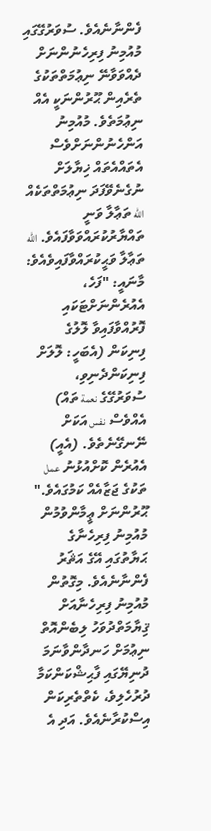ފެންނާނެއެވެ. ސުވަރުގޭގައި މުއުމިނު ފިރިހެނުންނަށް ދެއްވަވާނޭ ނިޢުމަތްތަކުގެ ތެރެއިން ޙޫރުންނަކީ އެއް ނިޢުމަތެވެ. މުއުމިނު އަންހެނުންނަށްވެސް އެތައްއެތައް ޚިޔާލަށް ނުގެނެވޭފަދަ ނިޢުމަތްތަކެއް الله ތަޢާލާ ވަނީ ތައްޔާރުކުރައްވަވާފައެވެ. الله ތަޢާލާ ވަޙީކުރައްވާފައިވެއެވެ:
މާނައީ: "ފަހެ، އެއުރެންނަށްޓަކައި ފޮރުއްވާފައިވާ ލޮލުގެ ފިނިކަން (އެބަހީ: ލޮލަށް ފިނިކަންދެނިވި، ސުވަރުގޭގެ نعمة ތައް) އެއްވެސް نفس އަކަށް ނޭނގޭނެތެވެ. (އެއީ) އެއުރެން ކޮށްއުޅުނު عمل ތަކުގެ ޖަޒާއެއް ކަމުގައެވެ."
ޙޫރުންނަށް ޢީމާންވުމުން މުއުމިނު ފިރިހެނާގެ ޙަޔާތުގައި އޭގެ އަޘަރު ފެންނާނެއެވެ. މިގޮތުން މުއުމިނު ފިރިހެނާއަށް ޤިޔާމަތްދުވަހު ލިބެންއޮތް ނިޢުމަށް ހަނދާންވާނަމަ ދުނިޔޭގައި ފާޙިޝްކަންކަމާ ދުރުހެލިވެ، ކެތްތެރިކަން އިސްކުރާނެއެވެ. އަދި އެ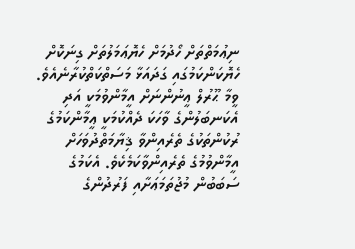ނިޢުމަތްތަށް ހޯދުމަށް ހެޔޮޢަމަލުތަށް ގިނަކޮށް ހެޔޮކަންކަމުގައި ގަދައަޅާ މަސަތްކަތްކުރާނެއެވެ.
ވީމާ ޙޫރުލް ޢީނުންނަށް އީމާންވުމަކީ އަދި އެކަނބަލުންގެ ވާހަކަ ދެއްކުމަކީ ޢީމާންކަމުގެ ރުކުންތަކުގެ ތެރެއިންވާ ޤިޔާމަތްދުވަހަށް އީމާންވުމުގެ ތެރެއިންވާކަމެކެވެ. އެކަމުގެ ސަބަބުން މުޖުތަމަޢަށާއި ފަރުދުންގެ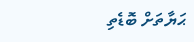ޙަޔާތަށް ބޮޑެތި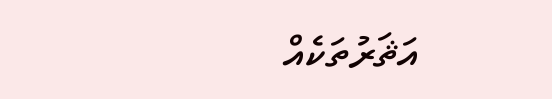އަޘަރުތަކެއް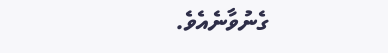ގެނުވާނެއެވެ.